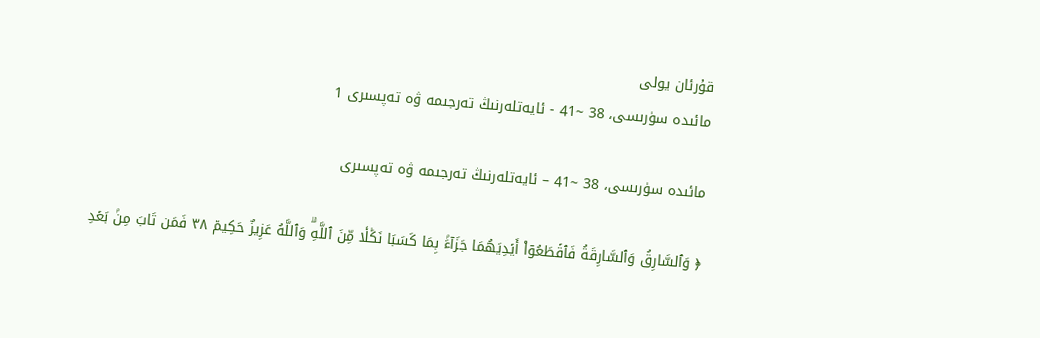قۇرئان يولى
مائىدە سۈرىسى، 38 ~41 - ئايەتلەرنىڭ تەرجىمە ۋە تەپسىرى 1

مائىدە سۈرىسى، 38 ~41 – ئايەتلەرنىڭ تەرجىمە ۋە تەپسىرى

﴿ وَٱلسَّارِقُ وَٱلسَّارِقَةُ فَٱقۡطَعُوٓاْ أَيۡدِيَهُمَا جَزَآءَۢ بِمَا كَسَبَا نَكَٰلٗا مِّنَ ٱللَّهِۗ وَٱللَّهُ عَزِيزٌ حَكِيمٞ ٣٨ فَمَن تَابَ مِنۢ بَعۡدِ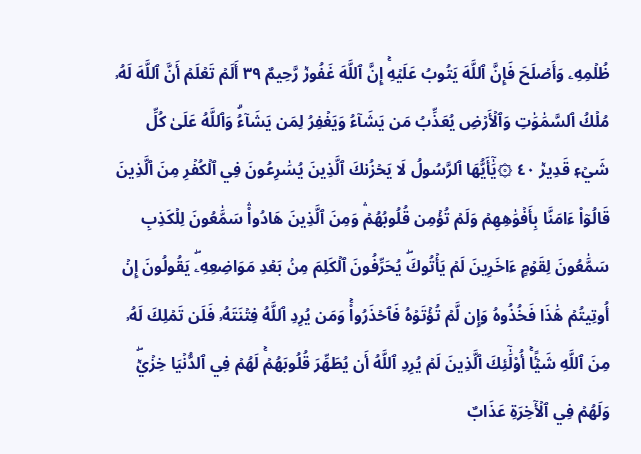ظُلۡمِهِۦ وَأَصۡلَحَ فَإِنَّ ٱللَّهَ يَتُوبُ عَلَيۡهِۚ إِنَّ ٱللَّهَ غَفُورٞ رَّحِيمٌ ٣٩ أَلَمۡ تَعۡلَمۡ أَنَّ ٱللَّهَ لَهُۥ مُلۡكُ ٱلسَّمَٰوَٰتِ وَٱلۡأَرۡضِ يُعَذِّبُ مَن يَشَآءُ وَيَغۡفِرُ لِمَن يَشَآءُۗ وَٱللَّهُ عَلَىٰ كُلِّ شَيۡءٖ قَدِيرٞ ٤٠ ۞يَٰٓأَيُّهَا ٱلرَّسُولُ لَا يَحۡزُنكَ ٱلَّذِينَ يُسَٰرِعُونَ فِي ٱلۡكُفۡرِ مِنَ ٱلَّذِينَ قَالُوٓاْ ءَامَنَّا بِأَفۡوَٰهِهِمۡ وَلَمۡ تُؤۡمِن قُلُوبُهُمۡۛ وَمِنَ ٱلَّذِينَ هَادُواْۛ سَمَّٰعُونَ لِلۡكَذِبِ سَمَّٰعُونَ لِقَوۡمٍ ءَاخَرِينَ لَمۡ يَأۡتُوكَۖ يُحَرِّفُونَ ٱلۡكَلِمَ مِنۢ بَعۡدِ مَوَاضِعِهِۦۖ يَقُولُونَ إِنۡ أُوتِيتُمۡ هَٰذَا فَخُذُوهُ وَإِن لَّمۡ تُؤۡتَوۡهُ فَٱحۡذَرُواْۚ وَمَن يُرِدِ ٱللَّهُ فِتۡنَتَهُۥ فَلَن تَمۡلِكَ لَهُۥ مِنَ ٱللَّهِ شَيۡ‍ًٔاۚ أُوْلَٰٓئِكَ ٱلَّذِينَ لَمۡ يُرِدِ ٱللَّهُ أَن يُطَهِّرَ قُلُوبَهُمۡۚ لَهُمۡ فِي ٱلدُّنۡيَا خِزۡيٞۖ وَلَهُمۡ فِي ٱلۡأٓخِرَةِ عَذَابٌ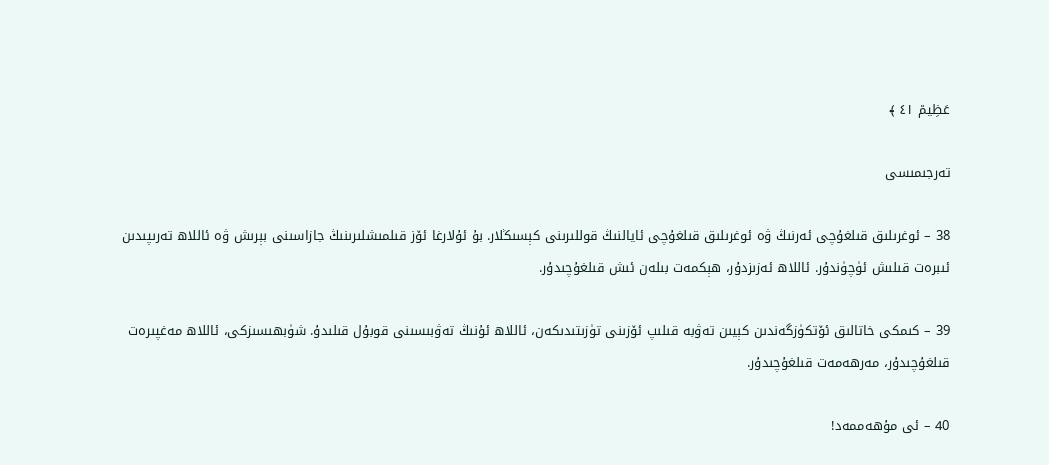عَظِيمٞ ٤١ ﴾

تەرجىمىسى

38 – ئوغرىلىق قىلغۇچى ئەرنىڭ ۋە ئوغرىلىق قىلغۇچى ئايالنىڭ قوللىرىنى كېسىڭلار. بۇ ئۇلارغا ئۆز قىلمىشلىرىنىڭ جازاسىنى بېرىش ۋە ئاللاھ تەرىپىدىن ئىبرەت قىلىش ئۈچۈندۇر. ئاللاھ ئەزىزدۇر، ھېكمەت بىلەن ئىش قىلغۇچىدۇر.

39 – كىمكى خاتالىق ئۆتكۈزگەندىن كېيىن تەۋبە قىلىپ ئۆزىنى تۈزىتىدىكەن، ئاللاھ ئۇنىڭ تەۋبىسىنى قوبۇل قىلىدۇ. شۈبھىسىزكى، ئاللاھ مەغپىرەت قىلغۇچىدۇر، مەرھەمەت قىلغۇچىدۇر.

40 – ئى مۇھەممەد!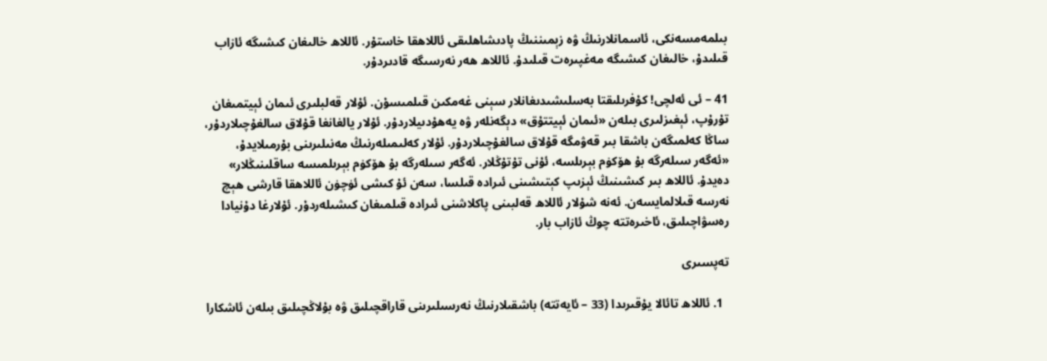بىلمەمسەنكى، ئاسمانلارنىڭ ۋە زېمىننىڭ پادىشاھلىقى ئاللاھقا خاستۇر. ئاللاھ خالىغان كىشىگە ئازاب قىلىدۇ، خالىغان كىشىگە مەغپىرەت قىلىدۇ. ئاللاھ ھەر نەرسىگە قادىردۇر.

41 – ئى ئەلچى! كۇفرىلىقتا بەسلىشىدىغانلار سېنى غەمكىن قىلمىسۇن. ئۇلار قەلبلىرى ئىمان ئېيتمىغان تۇرۇپ، ئېغىزلىرى بىلەن «ئىمان ئېيتتۇق» دېگەنلەر ۋە يەھۇدىيلاردۇر. ئۇلار يالغانغا قۇلاق سالغۇچىلاردۇر، ساڭا كەلمىگەن باشقا بىر قەۋمگە قۇلاق سالغۇچىلاردۇر. ئۇلار كەلىمىلەرنىڭ مەنىلىرىنى بۇرمىلايدۇ، «ئەگەر سىلەرگە بۇ ھۆكۈم بېرىلسە، ئۇنى تۇتۇڭلار. ئەگەر سىلەرگە بۇ ھۆكۈم بېرىلمىسە ساقلىنىڭلار» دەيدۇ. ئاللاھ بىر كىشىنىڭ ئېزىپ كېتىشىنى ئىرادە قىلسا، سەن ئۇ كىشى ئۈچۈن ئاللاھقا قارشى ھېچ نەرسە قىلالمايسەن. ئەنە شۇلار ئاللاھ قەلبىنى پاكلاشنى ئىرادە قىلمىغان كىشىلەردۇر. ئۇلارغا دۇنيادا رەسۋاچىلىق، ئاخىرەتتە چوڭ ئازاب بار.

تەپسىرى

  1. ئاللاھ تائالا يۇقىرىدا (33 – ئايەتتە) باشقىلارنىڭ نەرسىلىرىنى قاراقچىلىق ۋە بۇلاڭچىلىق بىلەن ئاشكارا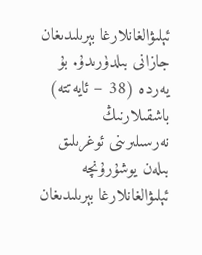ئېلىۋالغانلارغا بېرىلىدىغان جازانى بىلدۈرىدۇ. بۇ يەردە (38 – ئايەتتە) باشقىلارنىڭ نەرسىلىرىنى ئوغرىلىق بىلەن يوشۇرۇنچە ئېلىۋالغانلارغا بېرىلىدىغان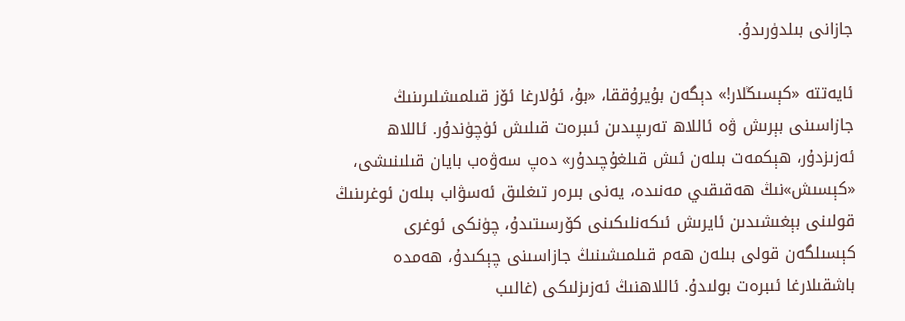جازانى بىلدۈرىدۇ.

ئايەتتە «كېسىڭلار!» دېگەن بۇيرۇققا، «بۇ، ئۇلارغا ئۆز قىلمىشلىرىنىڭ جازاسىنى بېرىش ۋە ئاللاھ تەرىپىدىن ئىبرەت قىلىش ئۈچۈندۇر. ئاللاھ ئەزىزدۇر، ھېكمەت بىلەن ئىش قىلغۇچىدۇر» دەپ سەۋەب بايان قىلىنىشى، «كېسىش»نىڭ ھەقىقىي مەنىدە، يەنى بىرەر تىغلىق ئەسۋاب بىلەن ئوغرىنىڭ قولىنى بېغىشىدىن ئايرىش ئىكەنلىكىنى كۆرسىتىدۇ، چۈنكى ئوغرى كېسىلگەن قولى بىلەن ھەم قىلمىشىنىڭ جازاسىنى چېكىدۇ، ھەمدە باشقىلارغا ئىبرەت بولىدۇ. ئاللاھنىڭ ئەزىزلىكى (غالىب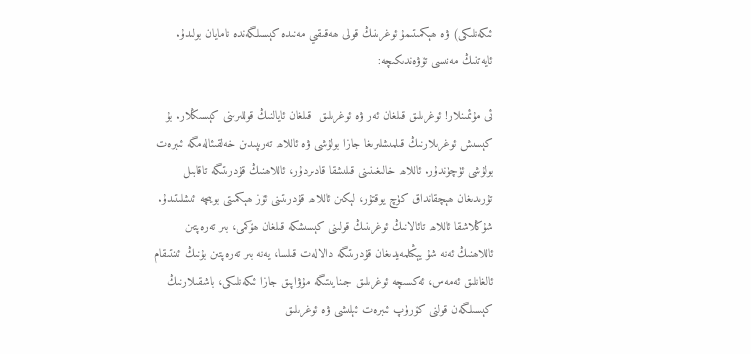ئىكەنلىكى) ۋە ھېكمىتىمۇ ئوغرىنىڭ قولى ھەقىقىي مەنىدە كېسىلگەندە نامايان بولىدۇ. ئايەتنىڭ مەنىسى تۆۋەندىكىچە:

ئى مۇئمىنلار! ئوغرىلىق قىلغان ئەر ۋە ئوغرىلىق  قىلغان ئايالنىڭ قوللىرىنى كېسىڭلار. بۇ كېسىش ئوغرىلارنىڭ قىلمىشلىرىغا جازا بولۇشى ۋە ئاللاھ تەرىپىدىن خەلقىئالەمگە ئىبرەت بولۇشى ئۈچۈندۇر. ئاللاھ خالىغىنىنى قىلىشقا قادىردۇر، ئاللاھنىڭ قۇدرىتىگە تاقابىل تۇرىدىغان ھېچقانداق كۈچ يوقتۇر، لېكىن ئاللاھ قۇدرىتىنى ئۆز ھېكمىتى بويىچە ئىشلىتىدۇ. شۇڭلاشقا ئاللاھ تائالانىڭ ئوغرىنىڭ قولىنى كېسىشكە قىلغان ھۆكمى، بىر تەرەپتىن ئاللاھنىڭ ئەنە شۇ يېڭىلمەيدىغان قۇدرىتىگە دالالەت قىلسا، يەنە بىر تەرەپتىن بۇنىڭ ئىنتىقام ئالغانلىق ئەمەس، ئەكسىچە ئوغرىلىق جىنايىتىگە مۇۋاپىق جازا ئىكەنلىكى، باشقىلارنىڭ كېسىلگەن قولنى كۆرۈپ ئىبرەت ئېلىشى ۋە ئوغرىلىق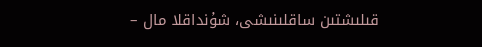قىلىشتىن ساقلىنىشى، شۇنداقلا مال –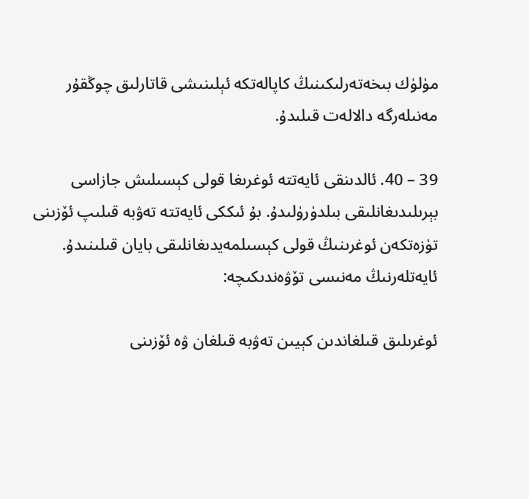مۈلۈك بىخەتەرلىكىنىڭ كاپالەتكە ئېلىنىشى قاتارلىق چوڭقۇر مەنىلەرگە دالالەت قىلىدۇ.

39 – 40. ئالدىنقى ئايەتتە ئوغرىغا قولى كېسىلىش جازاسى بېرىلىدىغانلىقى بىلدۈرۈلىدۇ. بۇ ئىككى ئايەتتە تەۋبە قىلىپ ئۆزىنى تۈزەتكەن ئوغرىنىڭ قولى كېسىلمەيدىغانلىقى بايان قىلىنىدۇ. ئايەتلەرنىڭ مەنىسى تۆۋەندىكىچە:

ئوغرىلىق قىلغاندىن كېيىن تەۋبە قىلغان ۋە ئۆزىنى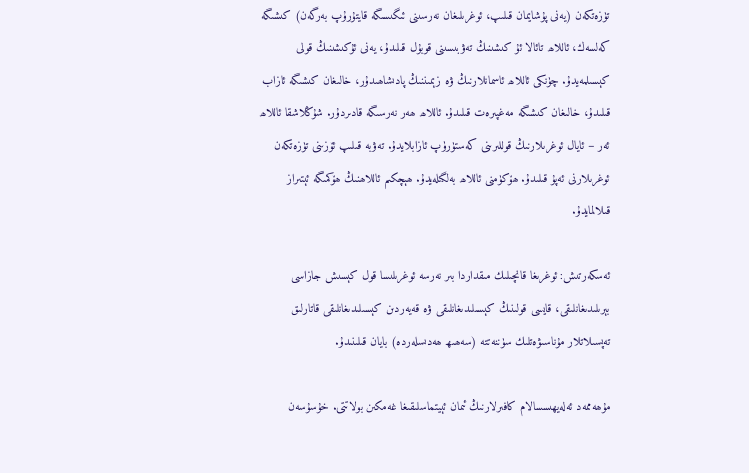تۈزەتكەن (يەنى پۇشايمان قىلىپ، ئوغرىلىغان نەرسىنى ئىگىسىگە قايتۇرۇپ بەرگەن) كىشىگە كەلسەك، ئاللاھ تائالا ئۇ كىشىنىڭ تەۋبىسىنى قوبۇل قىلىدۇ، يەنى ئۇكىشىنىڭ قولى كېسىلمەيدۇ. چۈنكى ئاللاھ ئاسمانلارنىڭ ۋە زېمىننىڭ پادىشاھىدۇر، خالىغان كىشىگە ئازاب قىلىدۇ، خالىغان كىشىگە مەغپىرەت قىلىدۇ. ئاللاھ ھەر نەرسىگە قادىردۇر. شۇڭلاشقا ئاللاھ ئەر – ئايال ئوغرىلارنىڭ قوللىرىنى كەستۈرۈپ ئازابلايدۇ. تەۋبە قىلىپ ئۆزىنى تۈزەتكەن ئوغرىلارنى ئەپۇ قىلىدۇ. ھۆكۈمنى ئاللاھ بەلگىلەيدۇ. ھېچكىم ئاللاھنىڭ ھۆكمىگە ئېتىراز قىلالمايدۇ.

ئەسكەرتىش: ئوغرىغا قانچىلىك مىقداردا بىر نەرسە ئوغرىلىسا قول كېسىش جازاسى بېرىلىدىغانلىقى، قايسى قولىنىڭ كېسىلىدىغانلىقى ۋە قەيەردىن كېسىلىدىغانلىقى قاتارلىق تەپسىلاتلار مۇناسىۋەتلىك سۈننەتتە (سەھىھ ھەدىسلەردە) بايان قىلىنىدۇ.

مۇھەممەد ئەلەيھىسسالام كافىرلارنىڭ ئىمان ئېيتماسلىقىغا غەمكىن بولاتتى. خۇسۇسەن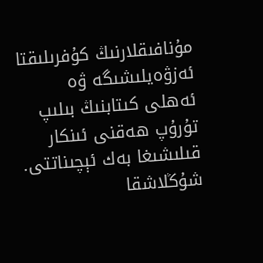مۇنافىقلارنىڭ كۇفرىلىقتا ئەزۋەيلىشىگە ۋە ئەھلى كىتابنىڭ بىلىپ تۇرۇپ ھەقنى ئىنكار قىلىشىغا بەك ئېچىناتتى. شۇڭلاشقا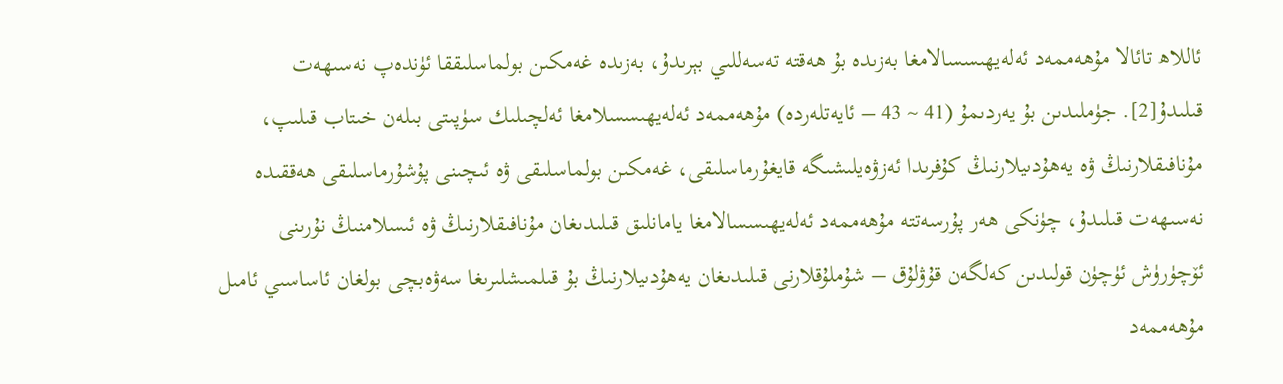ئاللاھ تائالا مۇھەممەد ئەلەيھىسسالامغا بەزىدە بۇ ھەقتە تەسەللىي بېرىدۇ، بەزىدە غەمكىن بولماسلىققا ئۈندەپ نەسىھەت قىلىدۇ[2]. جۈملىدىن بۇ يەردىمۇ (41 ~ 43 – ئايەتلەردە) مۇھەممەد ئەلەيھىسسلامغا ئەلچىلىك سۈپىتى بىلەن خىتاب قىلىپ، مۇنافىقلارنىڭ ۋە يەھۇدىيلارنىڭ كۇفرىدا ئەزۋەيلىشىگە قايغۇرماسلىقى، غەمكىن بولماسلىقى ۋە ئىچىنى پۇشۇرماسلىقى ھەققىدە نەسىھەت قىلىدۇ، چۈنكى ھەر پۇرسەتتە مۇھەممەد ئەلەيھىسسالامغا يامانلىق قىلىدىغان مۇنافىقلارنىڭ ۋە ئىسلامنىڭ نۇرىنى ئۆچۈرۈش ئۈچۈن قولىدىن كەلگەن قۇۋلۇق – شۇملۇقلارنى قىلىدىغان يەھۇدىيلارنىڭ بۇ قىلمىشلىرىغا سەۋەبچى بولغان ئاساسىي ئامىل مۇھەممەد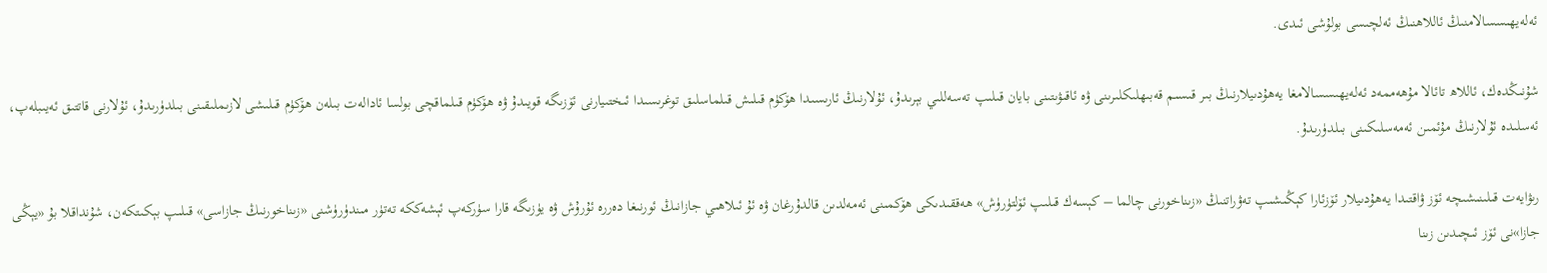ئەلەيھىسسالامنىڭ ئاللاھنىڭ ئەلچىسى بولۇشى ئىدى.

شۇنىڭدەك، ئاللاھ تائالا مۇھەممەد ئەلەيھىسسالامغا يەھۇدىيلارنىڭ بىر قىسىم قەبىھلىكلىرىنى ۋە ئاقىۋىتىنى بايان قىلىپ تەسەللىي بېرىدۇ، ئۇلارنىڭ ئارىسىدا ھۆكۈم قىلىش قىلماسلىق توغرىسىدا ئىختىيارنى ئۆزىگە قويىدۇ ۋە ھۆكۈم قىلماقچى بولسا ئادالەت بىلەن ھۆكۈم قىلىشى لازىملىقىنى بىلدۈرىدۇ، ئۇلارنى قاتتىق ئەيىبلەپ، ئەسلىدە ئۇلارنىڭ مۇئمىن ئەمەسلىكىنى بىلدۈرىدۇ.

رىۋايەت قىلىنىشىچە ئۆز ۋاقتىدا يەھۇدىيلار ئۆزئارا كېڭىشىپ تەۋراتنىڭ «زىناخورنى چالما – كېسەك قىلىپ ئۆلتۈرۈش» ھەققىدىكى ھۆكمىنى ئەمەلدىن قالدۇرغان ۋە ئۇ ئىلاھىي جازانىڭ ئورنىغا دەررە ئۇرۇش ۋە يۈزىگە قارا سۈركەپ ئېشەككە تەتۈر مىندۈرۈشنى «زىناخورنىڭ جازاسى» قىلىپ بېكىتكەن، شۇنداقلا بۇ «يېڭى جازا»نى ئۆز ئىچىدىن زىنا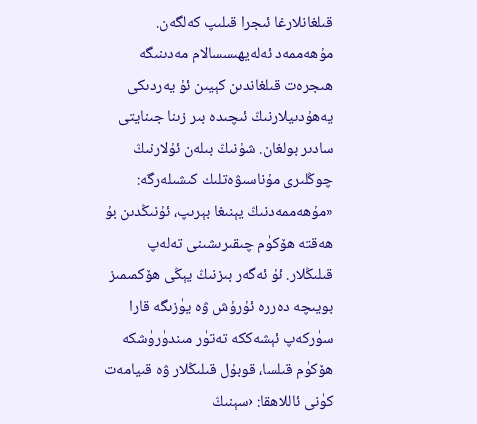قىلغانلارغا ئىجرا قىلىپ كەلگەن. مۇھەممەد ئەلەيھىسسالام مەدىنىگە ھىجرەت قىلغاندىن كېيىن ئۇ يەردىكى يەھۇدىيلارنىڭ ئىچىدە بىر زىنا جىنايتى سادىر بولغان. شۇنىڭ بىلەن ئۇلارنىڭ چوڭلىرى مۇناسىۋەتلىك كىشىلەرگە: «مۇھەممەدنىڭ يېنىغا بېرىپ، ئۇنىڭدىن بۇ ھەقتە ھۆكۈم چىقىرىشىنى تەلەپ قىلىڭلار. ئۇ ئەگەر بىزنىڭ يېڭى ھۆكمىمىز بويىچە دەررە ئۇرۇش ۋە يۈزىگە قارا سۈركەپ ئېشەككە تەتۈر مىندۈرۈشكە ھۆكۈم قىلسا، قوبۇل قىلىڭلار ۋە قىيامەت كۈنى ئاللاھقا: ‹سېنىڭ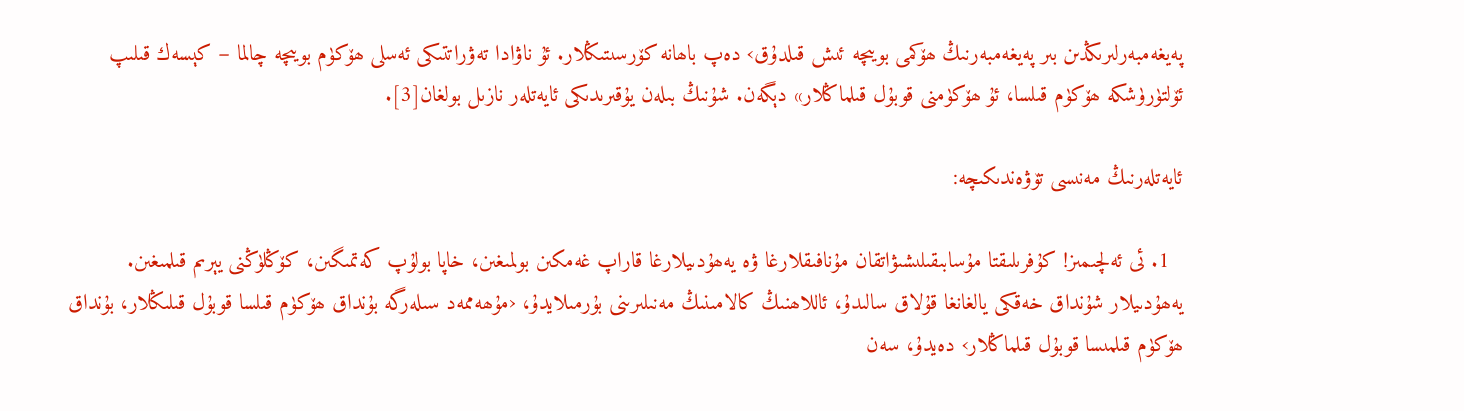پەيغەمبەرلىرىڭدىن بىر پەيغەمبەرنىڭ ھۆكمى بويىچە ئىش قىلدۇق› دەپ باھانە كۆرسىتىڭلار. ئۇ ناۋادا تەۋراتتىكى ئەسلى ھۆكۈم بويىچە چالما – كېسەك قىلىپ ئۆلتۈرۈشكە ھۆكۈم قىلسا، ئۇ ھۆكۈمنى قوبۇل قىلماڭلار» دېگەن. شۇنىڭ بىلەن يۇقىرىدىكى ئايەتلەر نازىل بولغان[3].

ئايەتلەرنىڭ مەنىسى تۆۋەندىكىچە:

  1. ئى ئەلچىمىز! كۇفرىلىقتا مۇسابىقىلىشىۋاتقان مۇنافىقلارغا ۋە يەھۇدىيلارغا قاراپ غەمكىن بولمىغىن، خاپا بولۇپ كەتمىگىن، كۆڭلۈڭنى يېرىم قىلمىغىن. يەھۇدىيلار شۇنداق خەقكى يالغانغا قۇلاق سالىدۇ، ئاللاھنىڭ كالامىنىڭ مەنىلىرىنى بۇرمىلايدۇ، ‹مۇھەممەد سىلەرگە بۇنداق ھۆكۈم قىلسا قوبۇل قىلىڭلار، بۇنداق ھۆكۈم قىلمىسا قوبۇل قىلماڭلار› دەيدۇ، سەن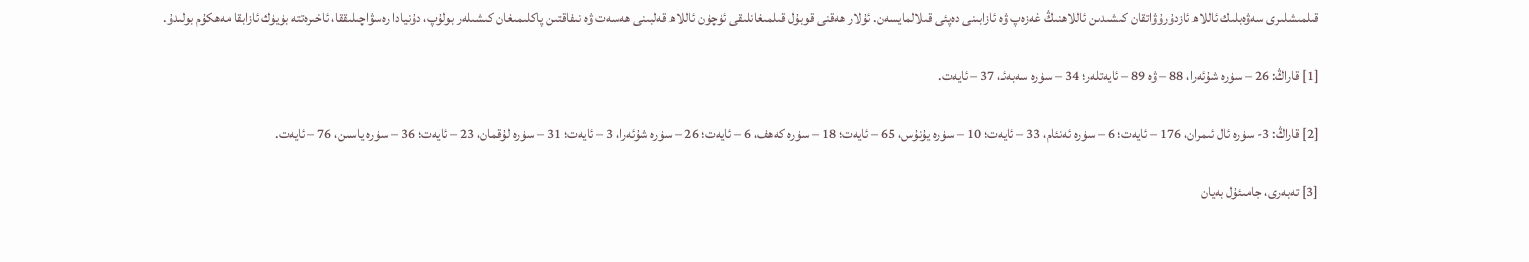قىلمىشلىرى سەۋەبلىك ئاللاھ ئازدۇرۇۋاتقان كىشىدىن ئاللاھنىڭ غەزەپ ۋە ئازابىنى دەپئى قىلالمايسەن. ئۇلار ھەقنى قوبۇل قىلمىغانلىقى ئۈچۈن ئاللاھ قەلبىنى ھەسەت ۋە نىفاقتىن پاكلىمىغان كىشىلەر بولۇپ، دۇنيادا رەسۋاچىلىققا، ئاخىرەتتە بۈيۈك ئازابقا مەھكۇم بولىدۇ.

[1] قاراڭ: 26 – سۈرە شۇئەرا، 88 – ۋە 89 – ئايەتلەر؛ 34 – سۈرە سەبەئـ، 37 – ئايەت.

[2] قاراڭ: 3- سۈرە ئال ئىمران، 176 – ئايەت؛ 6 – سۈرە ئەنئام، 33 – ئايەت؛ 10 – سۈرە يۇنۇس، 65 – ئايەت؛ 18 – سۈرە كەھف، 6 – ئايەت؛ 26 – سۈرە شۇئەرا، 3 – ئايەت؛ 31 – سۈرە لۇقمان، 23 – ئايەت؛ 36 – سۈرە ياسىن، 76 – ئايەت.

[3] تەبەرى، جامىئۇل بەيان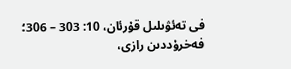فى تەئۋىلىل قۇرئان، 10: 303 – 306؛ فەخرۇددىن رازى،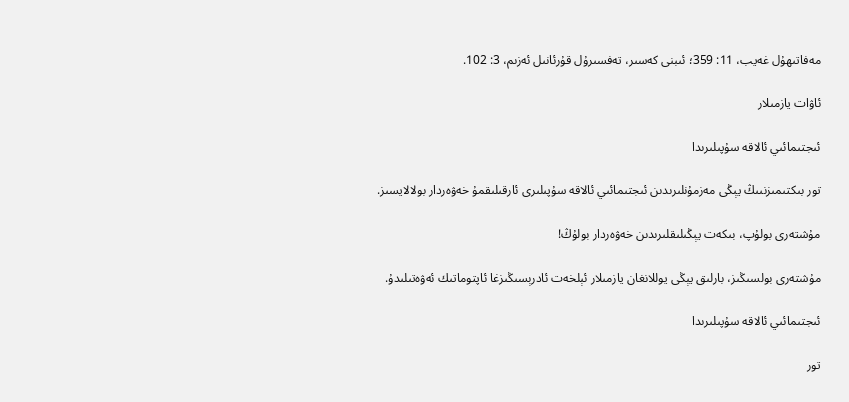مەفاتىھۇل غەيب، 11: 359؛ ئىبنى كەسىر، تەفسىرۇل قۇرئانىل ئەزىم، 3: 102.

ئاۋات يازمىلار

ئىجتىمائىي ئالاقە سۇپىلىرىدا

تور بىكتىمىزنىىڭ يېڭى مەزمۇنلىرىدىن ئىجتىمائىي ئالاقە سۇپىلىرى ئارقىلىقمۇ خەۋەردار بولالايسىز.

مۇشتەرى بولۇپ، بىكەت يېڭىلىقلىرىدىن خەۋەردار بولۇڭ!

مۇشتەرى بولسىڭىز، بارلىق يېڭى يوللانغان يازمىلار ئېلخەت ئادرېسىڭىزغا ئاپتوماتىك ئەۋەتىلىدۇ.

ئىجتىمائىي ئالاقە سۇپىلىرىدا

تور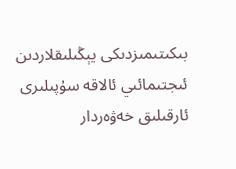بىكىتىمىزدىكى يېڭىلىقلاردىن ئىجتىمائىي ئالاقە سۇپىلىرى ئارقىلىق خەۋەردار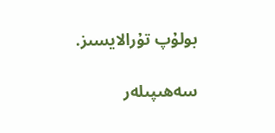بولۇپ تۇرالايسىز.

سەھىپىلەر